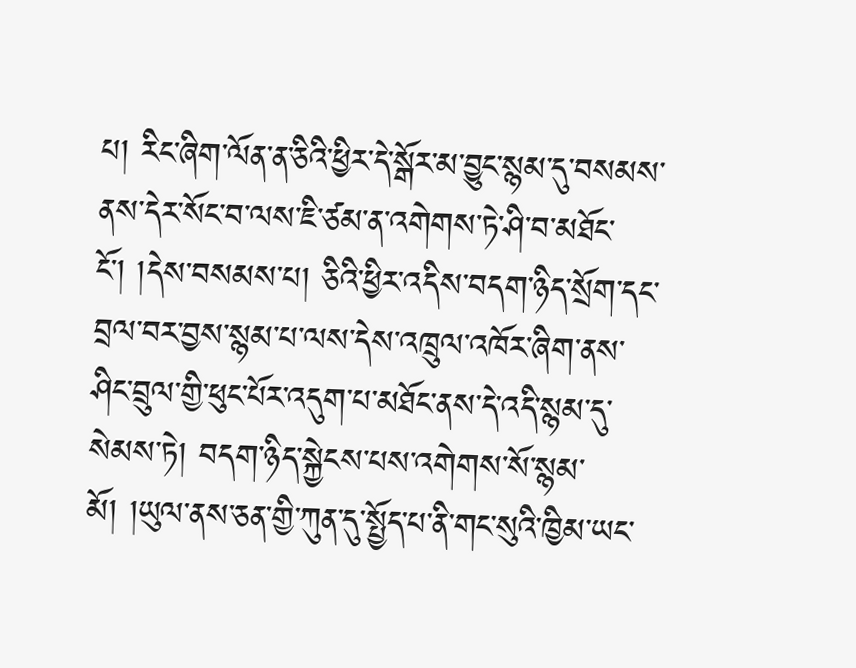པ། རིང་ཞིག་ལོན་ན་ཅིའི་ཕྱིར་དེ་སྒོར་མ་བྱུང་སྙམ་དུ་བསམས་ནས་དེར་སོང་བ་ལས་ཇི་ཙམ་ན་འགེགས་ཏེ་ཤི་བ་མཐོང་ངོ་། །དེས་བསམས་པ། ཅིའི་ཕྱིར་འདིས་བདག་ཉིད་སྲོག་དང་བྲལ་བར་བྱས་སྙམ་པ་ལས་དེས་འཁྲུལ་འཁོར་ཞིག་ནས་ཤིང་བྲུལ་གྱི་ཕུང་པོར་འདུག་པ་མཐོང་ནས་དེ་འདི་སྙམ་དུ་སེམས་ཏེ། བདག་ཉིད་སྐྱེངས་པས་འགེགས་སོ་སྙམ་མོ། །ཡུལ་ནས་ཅན་གྱི་ཀུན་དུ་སྤྱོད་པ་ནི་གང་སུའི་ཁྱིམ་ཡང་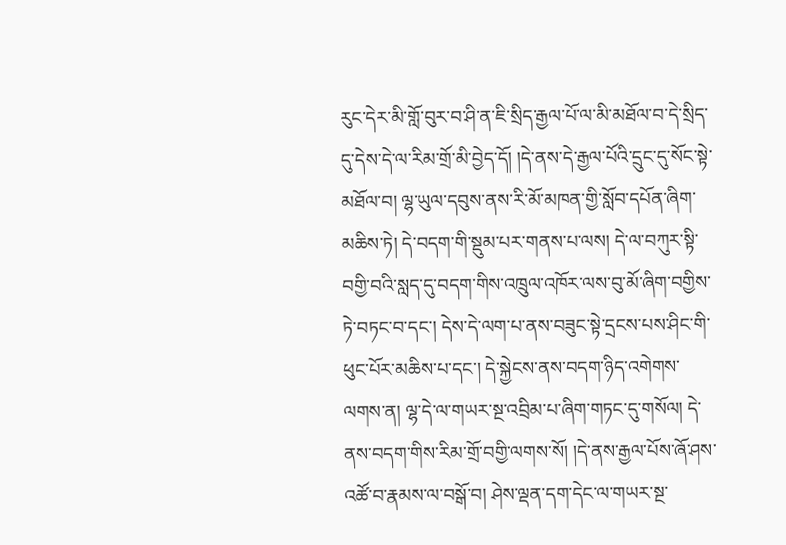རུང་དེར་མི་གློ་བུར་བ་ཤི་ན་ཇི་སྲིད་རྒྱལ་པོ་ལ་མི་མཐོལ་བ་དེ་སྲིད་དུ་དེས་དེ་ལ་རིམ་གྲོ་མི་བྱེད་དོ། །དེ་ནས་དེ་རྒྱལ་པོའི་དྲུང་དུ་སོང་སྟེ་མཐོལ་བ། ལྷ་ཡུལ་དབུས་ནས་རི་མོ་མཁན་གྱི་སློབ་དཔོན་ཞིག་མཆིས་ཏེ། དེ་བདག་གི་སྡུམ་པར་གནས་པ་ལས། དེ་ལ་བཀུར་སྟི་བགྱི་བའི་སླད་དུ་བདག་གིས་འཁྲུལ་འཁོར་ལས་བུ་མོ་ཞིག་བགྱིས་ཏེ་བཏང་བ་དང་། དེས་དེ་ལག་པ་ནས་བཟུང་སྟེ་དྲངས་པས་ཤིང་གི་ཕུང་པོར་མཆིས་པ་དང་། དེ་སྐྱེངས་ནས་བདག་ཉིད་འགེགས་ལགས་ན། ལྷ་དེ་ལ་གཡར་སྔ་འབྲིམ་པ་ཞིག་གཏང་དུ་གསོལ། དེ་ནས་བདག་གིས་རིམ་གྲོ་བགྱི་ལགས་སོ། །དེ་ནས་རྒྱལ་པོས་ཞོ་ཤས་འཚོ་བ་རྣམས་ལ་བསྒོ་བ། ཤེས་ལྡན་དག་དེང་ལ་གཡར་སྔ་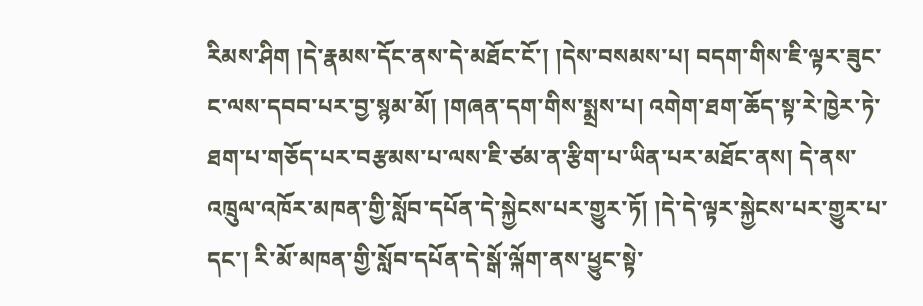རིམས་ཤིག །དེ་རྣམས་དོང་ནས་དེ་མཐོང་ངོ་། །དེས་བསམས་པ། བདག་གིས་ཇི་ལྟར་ཟུང་ང་ལས་དབབ་པར་བྱ་སྙམ་མོ། །གཞན་དག་གིས་སྨྲས་པ། འགེག་ཐག་ཆོད་སྟ་རེ་ཁྱེར་ཏེ་ཐག་པ་གཅོད་པར་བརྩམས་པ་ལས་ཇི་ཙམ་ན་རྩིག་པ་ཡིན་པར་མཐོང་ནས། དེ་ནས་འཁྲུལ་འཁོར་མཁན་གྱི་སློབ་དཔོན་དེ་སྐྱེངས་པར་གྱུར་ཏོ། །དེ་དེ་ལྟར་སྐྱེངས་པར་གྱུར་པ་དང་། རི་མོ་མཁན་གྱི་སློབ་དཔོན་དེ་སྒོ་ལྐོག་ནས་ཕྱུང་སྟེ་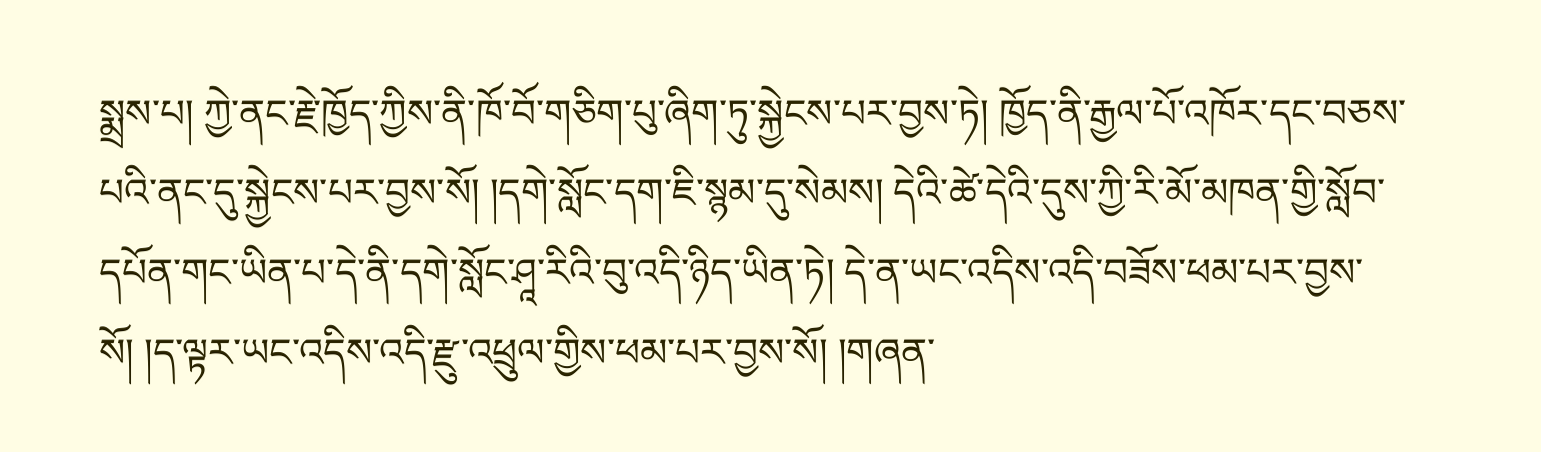སྨྲས་པ། ཀྱེ་ནང་རྗེ་ཁྱོད་ཀྱིས་ནི་ཁོ་བོ་གཅིག་པུ་ཞིག་ཏུ་སྐྱེངས་པར་བྱས་ཏེ། ཁྱོད་ནི་རྒྱལ་པོ་འཁོར་དང་བཅས་པའི་ནང་དུ་སྐྱེངས་པར་བྱས་སོ། །དགེ་སློང་དག་ཇི་སྙམ་དུ་སེམས། དེའི་ཚེ་དེའི་དུས་ཀྱི་རི་མོ་མཁན་གྱི་སློབ་དཔོན་གང་ཡིན་པ་དེ་ནི་དགེ་སློང་ཤཱ་རིའི་བུ་འདི་ཉིད་ཡིན་ཏེ། དེ་ན་ཡང་འདིས་འདི་བཟོས་ཕམ་པར་བྱས་སོ། །ད་ལྟར་ཡང་འདིས་འདི་རྫུ་འཕྲུལ་གྱིས་ཕམ་པར་བྱས་སོ། །གཞན་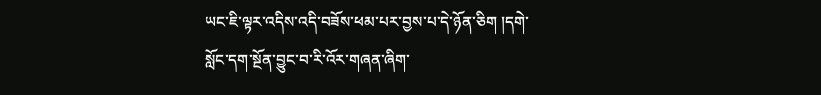ཡང་ཇི་ལྟར་འདིས་འདི་བཟོས་ཕམ་པར་བྱས་པ་དེ་ཉོན་ཅིག །དགེ་སློང་དག་སྔོན་བྱུང་བ་རི་འོར་གཞན་ཞིག་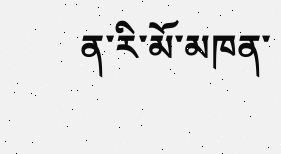ན་རི་མོ་མཁན་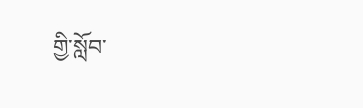གྱི་སློབ་